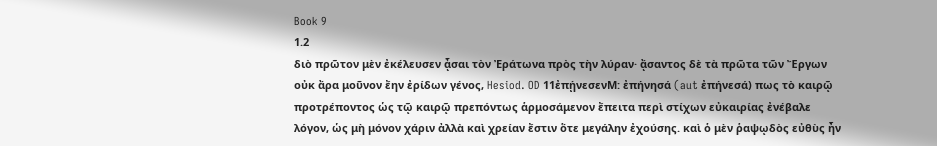Book 9
1.2
διὸ πρῶτον μὲν ἐκέλευσεν ᾆσαι τὸν Ἐράτωνα πρὸς τὴν λύραν· ᾄσαντος δὲ τὰ πρῶτα τῶν Ἔργων οὐκ ἄρα μοῦνον ἔην ἐρίδων γένος, Hesiod. OD 11ἐπῄνεσενM: ἐπήνησά (aut ἐπήνεσά) πως τὸ καιρῷ προτρέποντος ὡς τῷ καιρῷ πρεπόντως ἁρμοσάμενον ἔπειτα περὶ στίχων εὐκαιρίας ἐνέβαλε λόγον, ὡς μὴ μόνον χάριν ἀλλὰ καὶ χρείαν ἔστιν ὅτε μεγάλην ἐχούσης. καὶ ὁ μὲν ῥαψῳδὸς εὐθὺς ἦν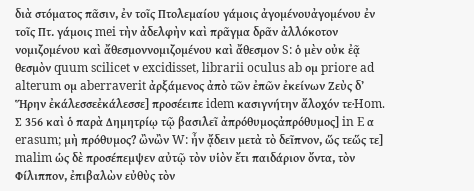διὰ στόματος πᾶσιν, ἐν τοῖς Πτολεμαίου γάμοις ἀγομένουἀγομένου ἐν τοῖς Πτ. γάμοις mei τὴν ἀδελφὴν καὶ πρᾶγμα δρᾶν ἀλλόκοτον νομιζομένου καὶ ἄθεσμοννομιζομένου καὶ ἄθεσμον S: ὁ μὲν οὐκ ἐᾷ θεσμὸν quum scilicet ν excidisset, librarii oculus ab ομ priore ad alterum ομ aberraverit ἀρξάμενος ἀπὸ τῶν ἐπῶν ἐκείνων Ζεὺς δʼ Ἥρην ἐκάλεσσεἐκάλεσσε] προσέειπε idem κασιγνήτην ἄλοχόν τε·Hom. Σ 356 καὶ ὁ παρὰ Δημητρίῳ τῷ βασιλεῖ ἀπρόθυμοςἀπρόθυμος] in E α erasum; μὴ πρόθυμος? ὢνὢν W: ἦν ᾄδειν μετὰ τὸ δεῖπνον, ὥς τεὥς τε] malim ὡς δὲ προσέπεμψεν αὐτῷ τὸν υἱὸν ἔτι παιδάριον ὄντα, τὸν Φίλιππον, ἐπιβαλὼν εὐθὺς τὸν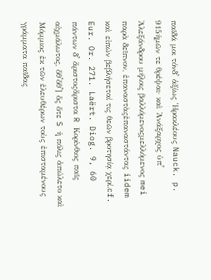παῖδά μοι τόνδʼ ἀξίως Ἡρακλέους Nauck. p. 915ἡμῶν τε θρέψαι· καὶ Ἀνάξαρχος ὑπʼ Ἀλεξάνδρου μήλοις βαλλόμενοςμελλόμενος mei παρὰ δεῖπνον, ἐπαναστὰςἐπαναστάντας iidem καὶ εἰπών βεβλήσεταί τις θεῶν βροτησίᾳ χερί.cf. Eur. Or. 271. Laërt. Diog. 9, 60 πάντων δʼ ἄριστοςἄριστα R Κορίνθιος παῖς αἰχμάλωτος, ὅθʼὅθʼ] ὅς ὅτε S ἡ πόλις ἀπώλετο καὶ Μόμμιος ἐκ τῶν ἐλευθέρων τοὺς ἐπισταμένους γράμματα παῖδας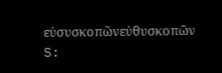εὐσυσκοπῶνεὐθυσκοπῶν S: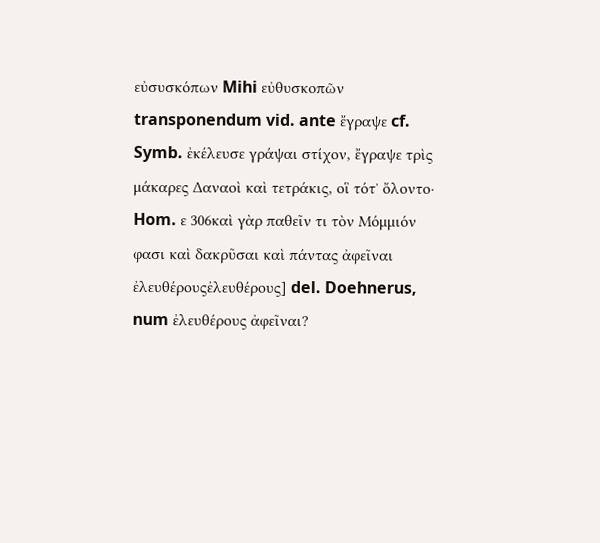εὐσυσκόπων Mihi εὐθυσκοπῶν transponendum vid. ante ἔγραψε cf. Symb. ἐκέλευσε γράψαι στίχον, ἔγραψε τρὶς μάκαρες Δαναοὶ καὶ τετράκις, οἳ τότʼ ὄλοντο· Hom. ε 306καὶ γὰρ παθεῖν τι τὸν Μόμμιόν φασι καὶ δακρῦσαι καὶ πάντας ἀφεῖναι ἐλευθέρουςἐλευθέρους] del. Doehnerus, num ἐλευθέρους ἀφεῖναι?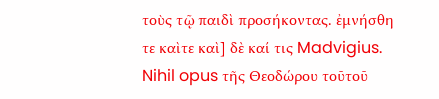τοὺς τῷ παιδὶ προσήκοντας. ἐμνήσθη τε καὶτε καὶ] δὲ καί τις Madvigius. Nihil opus τῆς Θεοδώρου τοῦτοῦ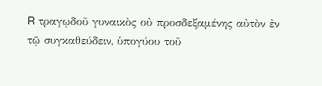R τραγῳδοῦ γυναικὸς οὐ προσδεξαμένης αὐτὸν ἐν τῷ συγκαθεύδειν, ὑπογύου τοῦ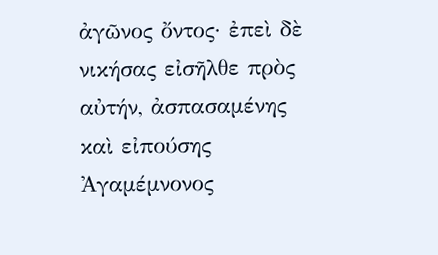ἀγῶνος ὄντος· ἐπεὶ δὲ νικήσας εἰσῆλθε πρὸς αὐτήν, ἀσπασαμένης καὶ εἰπούσης Ἀγαμέμνονος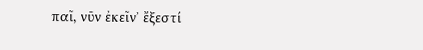παῖ, νῦν ἐκεῖνʼ ἔξεστί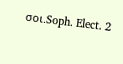σοι.Soph. Elect. 2